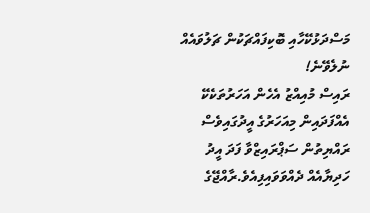މަސްދަޅުކޭހާއި ބޮކިފައްޗަކުން ޗަލުވައެއް ނުލެވޭނެ!
ރައިސް މުއިއްޒު އެހެން އަހަރުތަކެކޭ އެއްފަދައިން މިއަހަރުގެ އީދުގައިވެސް ރައްޔިތުން ސަޕްރައިޒްވާ ފަދަ އީދު ހަދިޔާއެއް ދެއްވަވައިފިއެވެ.ރާއްޖޭގެ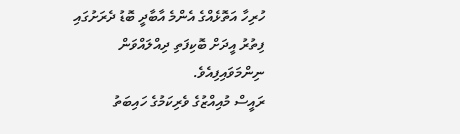ހުރިހާ އަތޮޅެއްގެ އެންމެ އާބާދީ ބޮޑު ދެރަށުގައި ފިތުރު އީދަށް ބޮކިފަތި ދިއްލައްވަން ނިންމަވައިފިއެވެ.
ރައީސް މުއިއްޒުގެ ވެރިކަމުގެ ހައިބަތު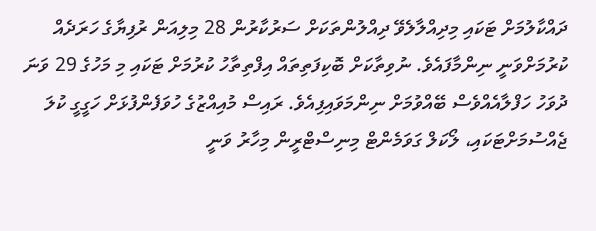ދައްކާލުމަށް ޓަކައި މިދިއްލާލެވޭ ދިއްލުންތަކަށް ސަރުކާރުން 28 މިލިއަން ރުފިޔާގެ ހަރަދެއް ކުރުމަށްވަނީ ނިންމާފައެވެ. ނުވިތާކަށް ބޮކިފަތިތައް އިފްތިތާހު ކުރުމަށް ޓަކައި މި މަހުގެ 29 ވަނަ ދުވަހު ހަފްލާއެއްވެސް ބޭއްވުމަށް ނިންމަވައިފިއެވެ. ރައިސް މުއިއްޒުގެ ހުވަފެންފުޅަށް ހަގީގީ ކުލަ ޖެއްސުމަށްޓަކައި، ލޯކަލް ގަވަމެންޓް މިނިސްޓްރީން މިހާރު ވަނީ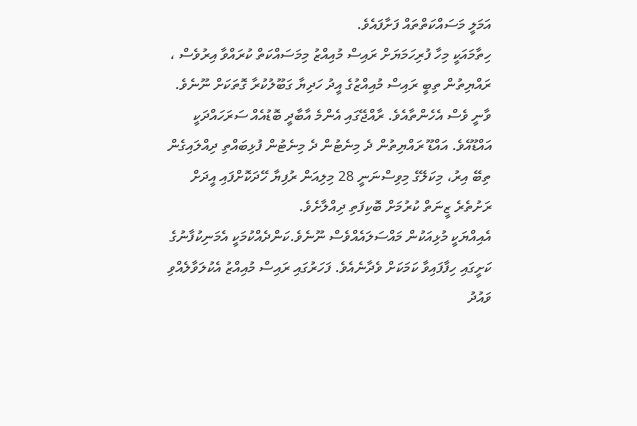އަމަލީ މަސައްކަތްތައް ފަށާފައެވެ.
ހިތާމައަކީ މިހާ ފުރިހަމަޔަށް ރައިސް މުއިއްޒު މިމަސައްކަތް ކުރައްވާ އިރުވެސް ، ރައްޔިތުން ތިބީ ރައިސް މުއިއްޒުގެ އީދު ހަދިޔާ ގަބޫލުކުރާ ގޮތަކަށް ނޫނެވެ. ވާނީ ވެސް އެހެންތާއެވެ. ރާއްޖޭގައި އެންމެ އާބާދީ ބޮޑުއެއް ސަރަހައްދަކީ އައްޑޫއެވެ. އައްޑޫ ރައްޔިތުން ދެ މިނެޓުން ދެ މިނެޓުން ފުޅިބައްތި ދިއްލައިގެން ތިބޭ އިރު، މިކަލޭގެ މިވިސްނަނީ 28 މިލިއަން ރުފިޔާ ހޭދަކޮށްފައި އީދަށް ރަށުތެރެ ޒީނަތް ކުރުމަށް ބޮކިފަތި ދިއްލާށެވެ.
އެއިއްޔަކީ މުޅިއަކުން މައްސަލައެއްވެސް ނޫނެވެ.ކަންދެއްކުމަކީ އެމަނިކުފާނުގެ ކަށީގައި ހިފާފައިވާ ކަމަކަށް ވެދާނެއެވެ. ފަހަރުގައި ރައިސް މުއިއްޒު އެކުލަވާލެއްވި ވައުދު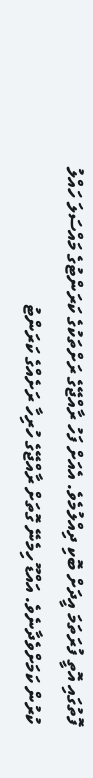ފޮތުގައި އޮތީ ފުރަތަމަ އީދަށް ބޮކި ދިއްލުމެވެ. އެއަށް ފަހު ރާއްޖޭގެ ރަށްތަކުގެ ކަރަންޓުގެ މައްސަލަ ހައްލު ކުރުން ކަމަށްވެދާނެވެ. އައްޑޫ ހިމެނޭ ގޮތަށް ރާއްޖޭގެ ހުރިހާ ރަށެއްގެ ކަރަންޓު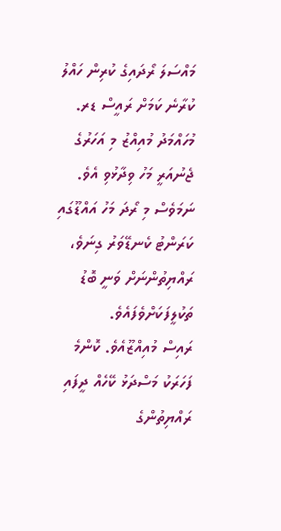މައްސަލަ ރޯދައިގެ ކުރިން ހައްލު ކުރާނެ ކަމަށް ރައީސް ޑރ. މުހައްމަދު މުއިއްޒު މި އަހަރުގެ ޖެނުއަރީ މަހު ވިދާޅުވި އެވެ. ނަމަވެސް މި ރޯދަ މަހު އައްޑޫގައި ކަރަންޓު ކެނޑޭވަރު ގިނަވެ، ރައްޔިތުންނަށް ވަނީ ބޮޑު ތަކުލީފަކަށްވެފައެވެ.
ރައިސް މުއިއްޒޫއެވެ. ކޮންމެ ފަހަރަކު މަސްދަޅު ކޭހެއް ދީފައި ރައްޔިތުންގެ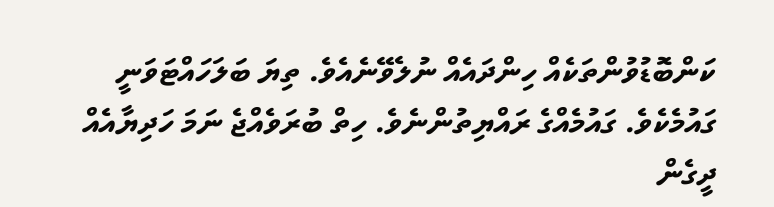ކަންބޮޑުވުންތަކެއް ހިންދައެއް ނުލެވޭނެއެވެ. ތިޔަ ބަލަހައްޓަވަނީ ގައުމެކެވެ. ގައުމެއްގެ ރައްޔިތުންނެވެ. ހިތް ބުރަވެއްޖެ ނަމަ ހަދިޔާއެއް ދީގެން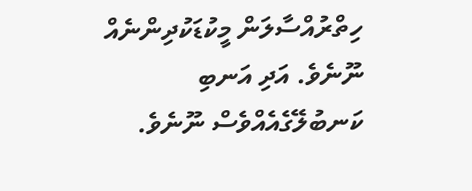ހިތްރުއްސާލަން މީކުޑަކުދިންނެއް ނޫނެވެ. އަދި އަނބި ކަނބުލޭގެއެއްވެސް ނޫނެވެ.